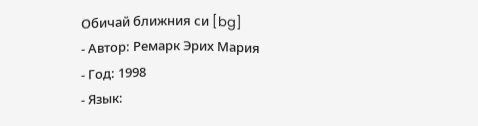Обичай ближния си [bg]
- Автор: Ремарк Эрих Мария
- Год: 1998
- Язык: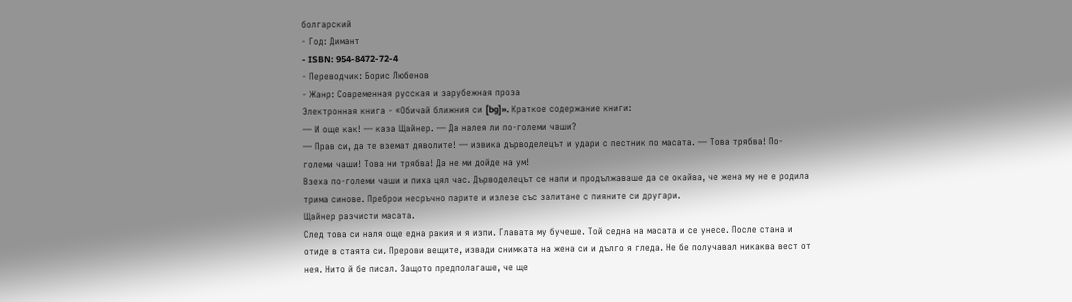болгарский
- Год: Димант
- ISBN: 954-8472-72-4
- Переводчик: Борис Любенов
- Жанр: Современная русская и зарубежная проза
Электронная книга - «Обичай ближния си [bg]». Краткое содержание книги:
— И още как! — каза Щайнер. — Да налея ли по-големи чаши?
— Прав си, да те вземат дяволите! — извика дърводелецът и удари с пестник по масата. — Това трябва! По-големи чаши! Това ни трябва! Да не ми дойде на ум!
Взеха по-големи чаши и пиха цял час. Дърводелецът се напи и продължаваше да се окайва, че жена му не е родила трима синове. Преброи несръчно парите и излезе със залитане с пияните си другари.
Щайнер разчисти масата.
След това си наля още една ракия и я изпи. Главата му бучеше. Той седна на масата и се унесе. После стана и отиде в стаята си. Прерови вещите, извади снимката на жена си и дълго я гледа. Не бе получавал никаква вест от нея. Нито й бе писал. Защото предполагаше, че ще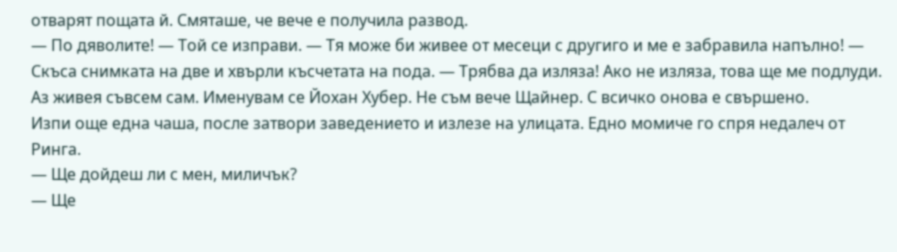отварят пощата й. Смяташе, че вече е получила развод.
— По дяволите! — Той се изправи. — Тя може би живее от месеци с другиго и ме е забравила напълно! — Скъса снимката на две и хвърли късчетата на пода. — Трябва да изляза! Ако не изляза, това ще ме подлуди. Аз живея съвсем сам. Именувам се Йохан Хубер. Не съм вече Щайнер. С всичко онова е свършено.
Изпи още една чаша, после затвори заведението и излезе на улицата. Едно момиче го спря недалеч от Ринга.
— Ще дойдеш ли с мен, миличък?
— Ще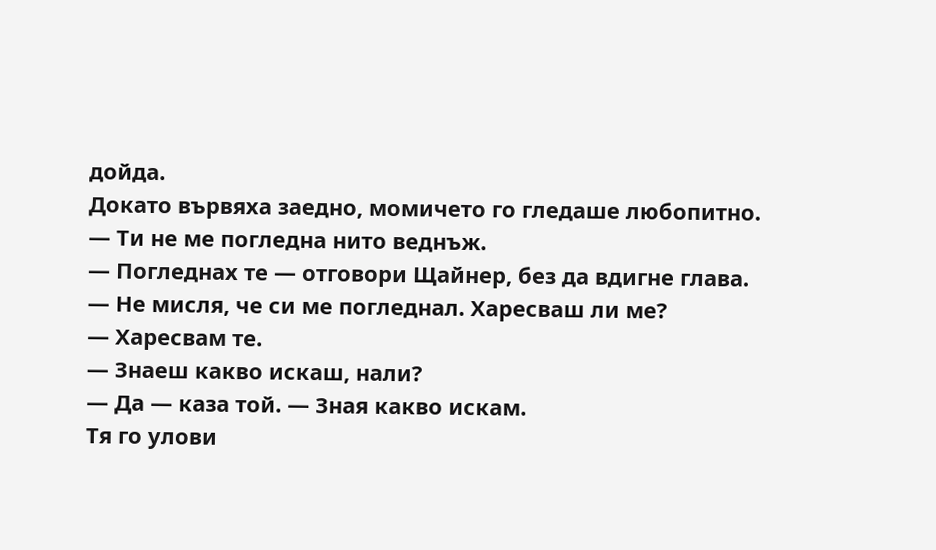дойда.
Докато вървяха заедно, момичето го гледаше любопитно.
— Ти не ме погледна нито веднъж.
— Погледнах те — отговори Щайнер, без да вдигне глава.
— Не мисля, че си ме погледнал. Харесваш ли ме?
— Харесвам те.
— Знаеш какво искаш, нали?
— Да — каза той. — Зная какво искам.
Тя го улови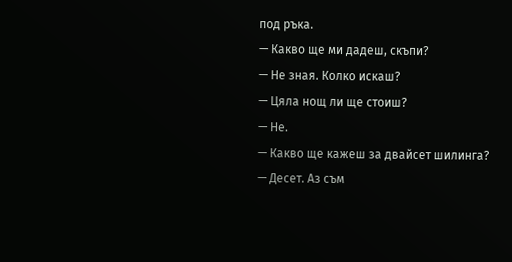под ръка.
— Какво ще ми дадеш, скъпи?
— Не зная. Колко искаш?
— Цяла нощ ли ще стоиш?
— Не.
— Какво ще кажеш за двайсет шилинга?
— Десет. Аз съм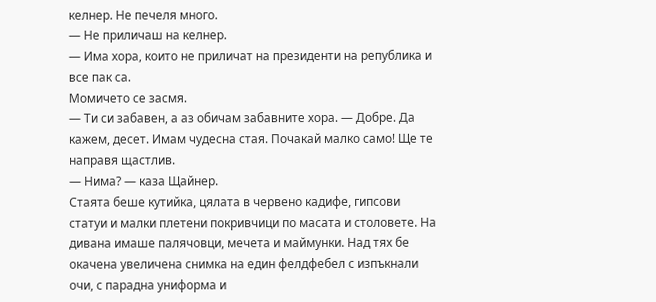келнер. Не печеля много.
— Не приличаш на келнер.
— Има хора, които не приличат на президенти на република и все пак са.
Момичето се засмя.
— Ти си забавен, а аз обичам забавните хора. — Добре. Да кажем, десет. Имам чудесна стая. Почакай малко само! Ще те направя щастлив.
— Нима? — каза Щайнер.
Стаята беше кутийка, цялата в червено кадифе, гипсови статуи и малки плетени покривчици по масата и столовете. На дивана имаше палячовци, мечета и маймунки. Над тях бе окачена увеличена снимка на един фелдфебел с изпъкнали очи, с парадна униформа и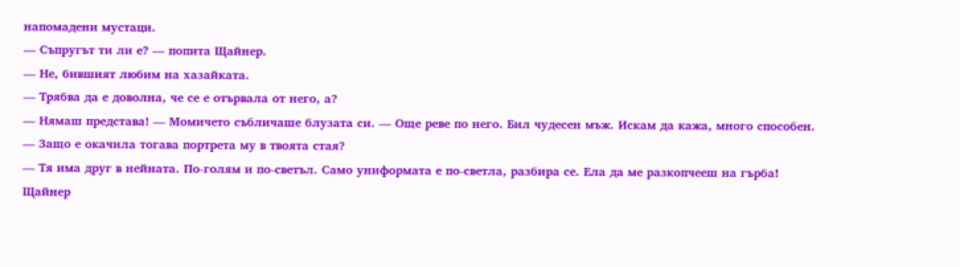напомадени мустаци.
— Съпругът ти ли е? — попита Щайнер.
— Не, бившият любим на хазайката.
— Трябва да е доволна, че се е отървала от него, а?
— Нямаш представа! — Момичето събличаше блузата си. — Още реве по него. Бил чудесен мъж. Искам да кажа, много способен.
— Защо е окачила тогава портрета му в твоята стая?
— Тя има друг в нейната. По-голям и по-светъл. Само униформата е по-светла, разбира се. Ела да ме разкопчееш на гърба!
Щайнер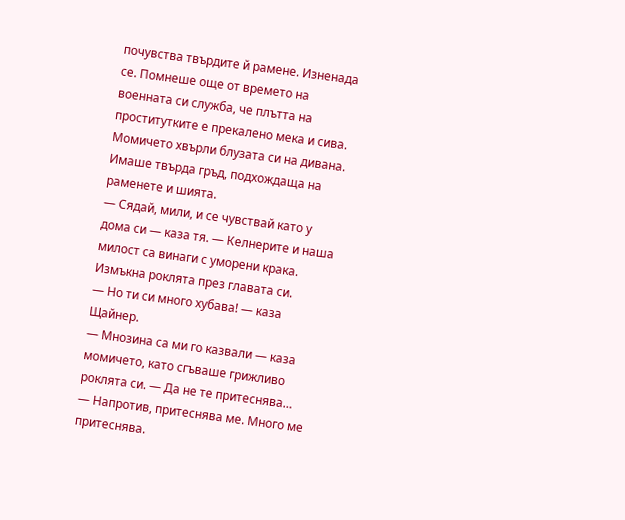почувства твърдите й рамене. Изненада се. Помнеше още от времето на военната си служба, че плътта на проститутките е прекалено мека и сива.
Момичето хвърли блузата си на дивана. Имаше твърда гръд, подхождаща на раменете и шията.
— Сядай, мили, и се чувствай като у дома си — каза тя. — Келнерите и наша милост са винаги с уморени крака.
Измъкна роклята през главата си.
— Но ти си много хубава! — каза Щайнер.
— Мнозина са ми го казвали — каза момичето, като сгъваше грижливо роклята си. — Да не те притеснява…
— Напротив, притеснява ме. Много ме притеснява.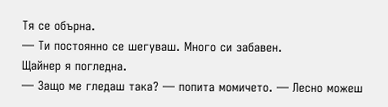Тя се обърна.
— Ти постоянно се шегуваш. Много си забавен.
Щайнер я погледна.
— Защо ме гледаш така? — попита момичето. — Лесно можеш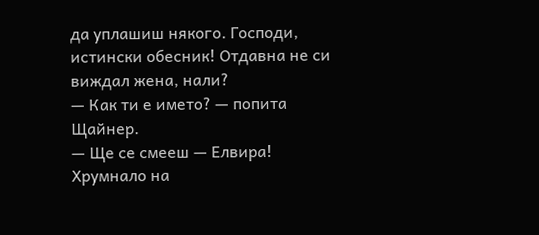да уплашиш някого. Господи, истински обесник! Отдавна не си виждал жена, нали?
— Как ти е името? — попита Щайнер.
— Ще се смееш — Елвира! Хрумнало на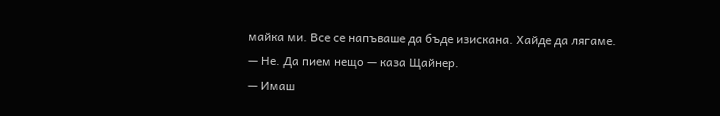майка ми. Все се напъваше да бъде изискана. Хайде да лягаме.
— Не. Да пием нещо — каза Щайнер.
— Имаш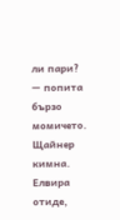ли пари? — попита бързо момичето.
Щайнер кимна. Елвира отиде,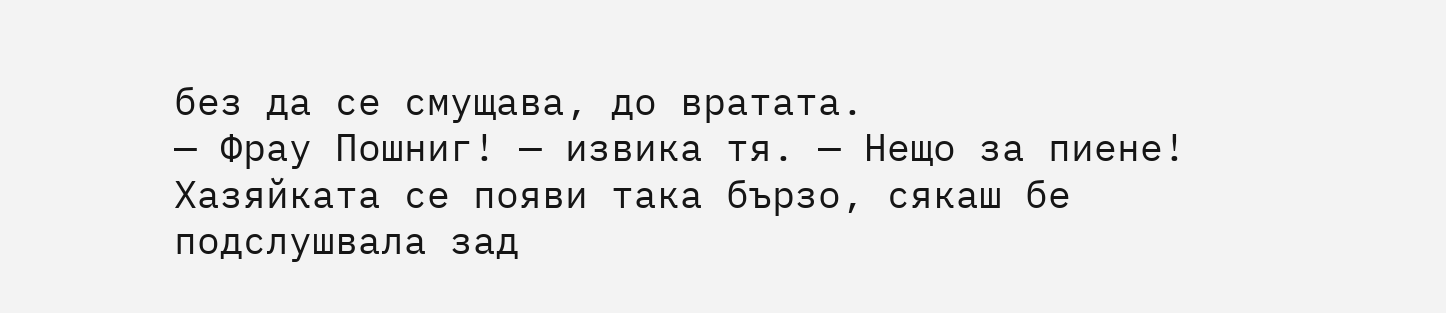без да се смущава, до вратата.
— Фрау Пошниг! — извика тя. — Нещо за пиене!
Хазяйката се появи така бързо, сякаш бе подслушвала зад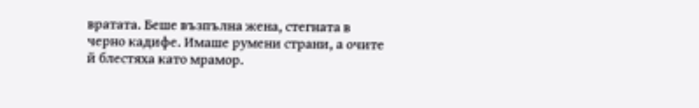вратата. Беше възпълна жена, стегната в черно кадифе. Имаше румени страни, а очите й блестяха като мрамор.